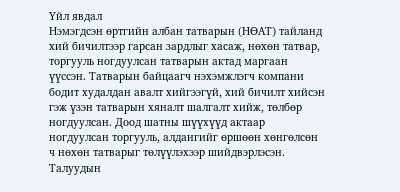Үйл явдал
Нэмэгдсэн өртгийн албан татварын (НӨАТ) тайланд хий бичилтээр гарсан зардлыг хасаж, нөхөн татвар, торгууль ногдуулсан татварын актад маргаан үүссэн. Татварын байцаагч нэхэмжлэгч компани бодит худалдан авалт хийгээгүй, хий бичилт хийсэн гэж үзэн татварын хяналт шалгалт хийж, төлбөр ногдуулсан. Доод шатны шүүхүүд актаар ногдуулсан торгууль, алдангийг өршөөн хөнгөлсөн ч нөхөн татварыг төлүүлэхээр шийдвэрлэсэн.
Талуудын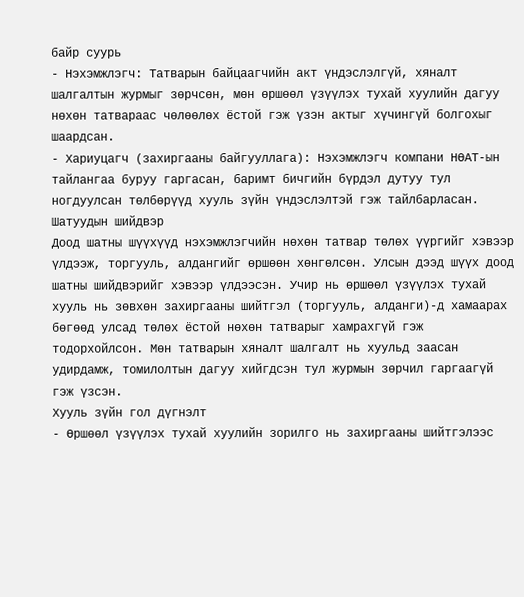байр суурь
- Нэхэмжлэгч: Татварын байцаагчийн акт үндэслэлгүй, хяналт шалгалтын журмыг зөрчсөн, мөн өршөөл үзүүлэх тухай хуулийн дагуу нөхөн татвараас чөлөөлөх ёстой гэж үзэн актыг хүчингүй болгохыг шаардсан.
- Хариуцагч (захиргааны байгууллага): Нэхэмжлэгч компани НӨАТ-ын тайлангаа буруу гаргасан, баримт бичгийн бүрдэл дутуу тул ногдуулсан төлбөрүүд хууль зүйн үндэслэлтэй гэж тайлбарласан.
Шатуудын шийдвэр
Доод шатны шүүхүүд нэхэмжлэгчийн нөхөн татвар төлөх үүргийг хэвээр үлдээж, торгууль, алдангийг өршөөн хөнгөлсөн. Улсын дээд шүүх доод шатны шийдвэрийг хэвээр үлдээсэн. Учир нь өршөөл үзүүлэх тухай хууль нь зөвхөн захиргааны шийтгэл (торгууль, алданги)-д хамаарах бөгөөд улсад төлөх ёстой нөхөн татварыг хамрахгүй гэж тодорхойлсон. Мөн татварын хяналт шалгалт нь хуульд заасан удирдамж, томилолтын дагуу хийгдсэн тул журмын зөрчил гаргаагүй гэж үзсэн.
Хууль зүйн гол дүгнэлт
- Өршөөл үзүүлэх тухай хуулийн зорилго нь захиргааны шийтгэлээс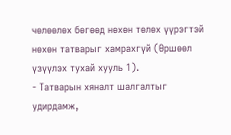чөлөөлөх бөгөөд нөхөн төлөх үүрэгтэй нөхөн татварыг хамрахгүй (Өршөөл үзүүлэх тухай хууль 1).
- Татварын хяналт шалгалтыг удирдамж,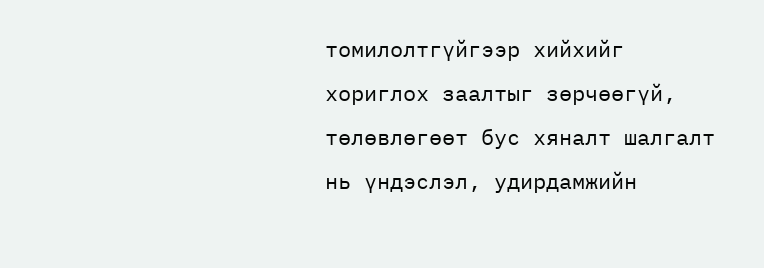томилолтгүйгээр хийхийг хориглох заалтыг зөрчөөгүй, төлөвлөгөөт бус хяналт шалгалт нь үндэслэл, удирдамжийн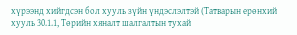хүрээнд хийгдсэн бол хууль зүйн үндэслэлтэй (Татварын ерөнхий хууль 30.1.1, Төрийн хяналт шалгалтын тухай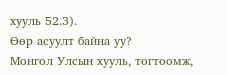хууль 52.3).
Өөр асуулт байна уу?
Монгол Улсын хууль, тогтоомж,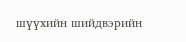шүүхийн шийдвэрийн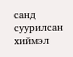санд суурилсан хиймэл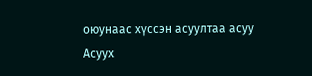оюунаас хүссэн асуултаа асуу
Асуух